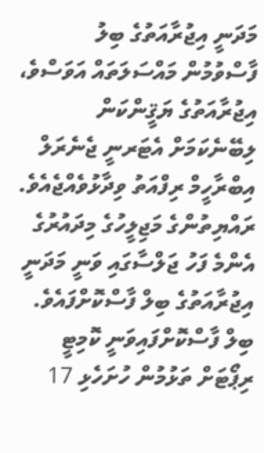މަދަނީ އިޖުރާއަތުގެ ބިލު ފާސްވުމުން މައްސަލަތައް އަވަސްވެ، އިޖުރާއަތުގެ ޔަޤީންކަން ލިބޭނެކަމަށް އެޓަރނީ ޖެނެރަލް އިބްރާހީމް ރިފްއަތު ވިދާޅުވެއްޖެއެވެ.
ރައްޔިތުންގެ މަޖިލީހުގެ މިދައުރުގެ އެންމެ ފަހު ޖަލްސާގައި ވަނީ މަދަނީ އިޖުރާއަތުގެ ބިލް ފާސްކޮށްފައެވެ. ބިލް ފާސްކޮށްފައިވަނީ ކޮމިޓީ ރިޕޯޓަށް ތަޅުމުން ހުށަހެޅި 17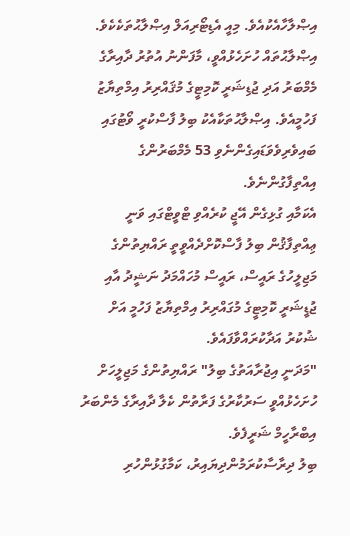އިޞްލާހާއެކުއެވެ. މިއީ އެޑިޓޯރިއަލް އިޞްލާޙުތަކެކެވެ. އިޞްލާޙުތައް ހުށަހެޅުއްވީ، މާފަންނު އުތުރު ދާއިރާގެ މެމްބަރު އަދި ޖުޑިޝަރީ ކޮމިޓީގެ މުޤައްރިރު އިމްތިޔާޒު ފަހުމީއެވެ. އިޞްލާޙުތަކާއެކު ބިލު ފާސްކުރީ ވޯޓުގައި ބައިވެރިވެވަޑައިގެންނެވި 53 މެމްބަރުންގެ އިއްތިފާގުންނެވެ.
އެކަމާއި ގުޅިގެން އޭޖީ ކުރެއްވި ޓްވީޓްގައި ވަނީ ޢިއްތިފާޤުން ބިލު ފާސްކޮށްދެއްވީތީ ރައްޔިތުންގެ މަޖިލީހުގެ ރައީސް، ރައީސް މުހައްމަދު ނަޝީދު އާއި ޖުޑީޝަރީ ކޮމިޓީގެ މުގައްރިރު އިމްތިޔާޒު ފަހުމީ އަށް ޝުކުރު އަދާކުރައްވާފައެވެ.
"މަދަނީ އިޖުރާއަތުގެ ބިލު" ރައްޔިތުންގެ މަޖިލީހަށް ހުށަހެޅުއްވީ ސަރުކާރުގެ ފަރާތުން ކެލާ ދާއިރާގެ މެންބަރު އިބްރާހީމް ޝަރީފެވެ.
ބިލު ދިރާސާކުރަމުންދިޔައިރު، ކަމާގުޅުންހުރި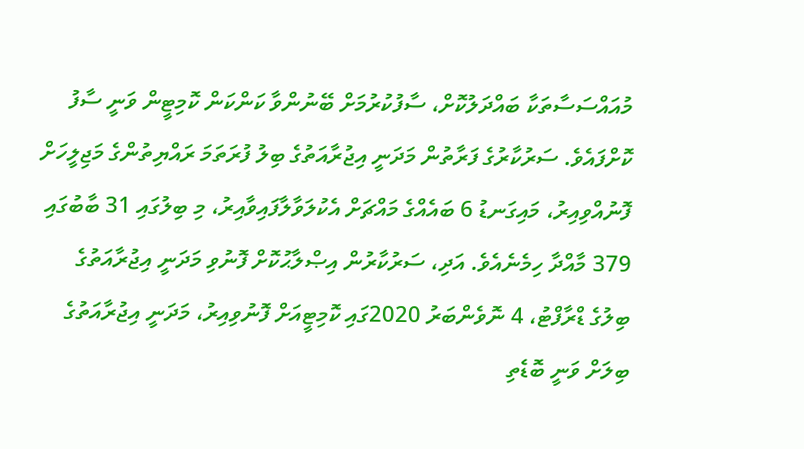މުއައްސަސާތަކާ ބައްދަލުކޮށް، ސާފުކުރުމަށް ބޭނުންވާ ކަންކަން ކޮމިޓީން ވަނީ ސާފު ކޮށްފައެވެ. ސަރުކާރުގެ ފަރާތުން މަދަނީ އިޖުރާއަތުގެ ބިލު ފުރަތަމަ ރައްޔިތުންގެ މަޖިލީހަށް ފޮނުއްވިއިރު، މައިގަނޑު 6 ބައެއްގެ މައްޗަށް އެކުލަވާލާފައިވާއިރު، މި ބިލުގައި 31 ބާބުގައި 379 މާއްދާ ހިމެނެއެވެ. އަދި، ސަރުކާރުން އިޞްލާޙުކޮށް ފޮނުވި މަދަނީ އިޖުރާއަތުގެ ބިލުގެ ޑްރާފްޓު، 4 ނޮވެންބަރު 2020ގައި ކޮމިޓީއަށް ފޮނުވިއިރު، މަދަނީ އިޖުރާއަތުގެ ބިލަށް ވަނީ ބޮޑެތި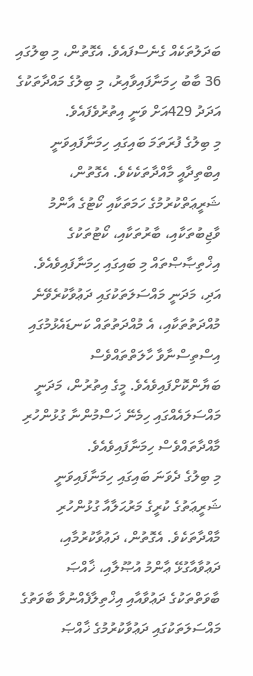ބަދަލުތަކެއް ގެނެސްފައެވެ. އެގޮތުން، މި ބިލުގައި 36 ބާބު ހިމަނާފައިވާއިރު، މި ބިލުގެ މައްދާތަކުގެ އަދަދު 429އަށް ވަނީ އިތުރުވެފައެވެ.
މި ބިލުގެ ފުރަތަމަ ބައިގައި ހިމަނާފައިވަނީ އިބްތިދާއީ މާއްދާތަކެކެވެ. އެގޮތުން، ޝަރީޢަތްކުރުމުގެ ހަމަތަކާއި ކޯޓުގެ އާންމު ވާޖިބުތަކާއި، ބާރުތަކާއި، ކޯޓުތަކުގެ އިޚްތިޞާޞްތައް މި ބައިގައި ހިމަނާފައިވެއެވެ. އަދި، މަދަނީ މައްސަލަތަކުގައި ދަޢުވާކުރެވޭނެ މުއްދަތުތަކާއި، އެ މުއްދަތުތައް ކަނޑައެޅުމުގައި އިސްތިސްނާވާ ހާލަތްތައްވެސް ބަޔާންކޮށްފައިވެއެވެ. މީގެ އިތުރުން، މަދަނީ މައްސަލައެއްގައި ހިމެނޭ ޚަސްމުންނާ ގުޅުންހުރި މާއްދާތައްވެސް ހިމަނާފައިވެއެވެ.
މި ބިލުގެ ދެވަނަ ބައިގައި ހިމަނާފައިވަނީ ޝަރީޢަތުގެ ކުރީގެ މަރުޙަލާއާ ގުޅުންހުރި މާއްދާތަކެވެ. އެގޮތުން، ދަޢުވާކުރުމާއި، ދަޢުވާއާގުޅޭ ޢާންމު އުޞޫލާއި، ޚާއްޞަ ބާވަތްތަކުގެ ދަޢުވާއާއި އިޚްތިލާފެއްނުވާ ބާވަތުގެ މައްސަލަތަކުގައި ދަޢުވާކުރުމުގެ ޚާއްޞަ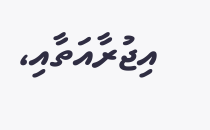އިޖުރާއަތާއި،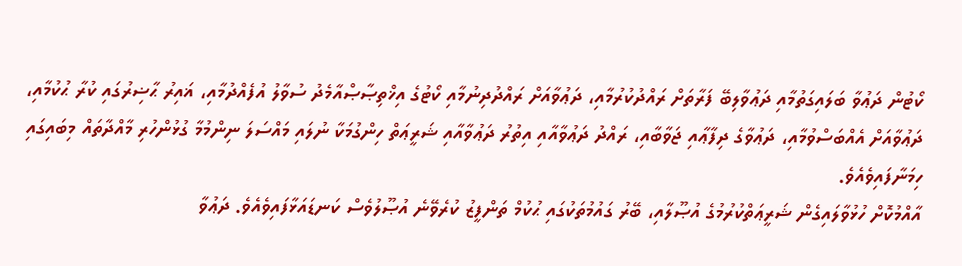ކޯޓުން ދަޢުވާ ބަލައިގަތުމާއި ދަޢުވާލިބޭ ފަރާތަށް ރައްދުކުރުމާއި، ދަޢުވާއަށް ރައްދުދިނުމާއި ކޯޓުގެ އިޚްތިޞާޞްއާމެދު ސުވާލު އުފެއްދުމާއި، ޣައިރު ޙާޟިރުގައި ކުރާ ޙުކުމާއި، ދަޢުވާއަށް އެއްބަސްވުމާއި، ދަޢުވާގެ ދިފާޢާއި ޖަވާބާއި، ރައްދު ދަޢުވާއާއި އިތުރު ދަޢުވާއާއި ޝަރީޢަތް ހިންގުމަކާ ނުލައި މައްސަލަ ނިންމުމާ ގުޅުންހުރި މާއްދާތައް މިބައިގައި ހިމަނާފައިވެއެވެ.
އާއްމުކޮށް ހުޅުވާލައިގެން ޝަރީޢަތްކުރުމުގެ އުޞޫލާއި، ބޭރު ގައުމުތަކުގައި ޙުކުމް ތަންފީޒު ކުރެވޭނެ އުޞޫލުވެސް ކަނޑައަޅާފައިވެއެވެ. ދަޢުވާ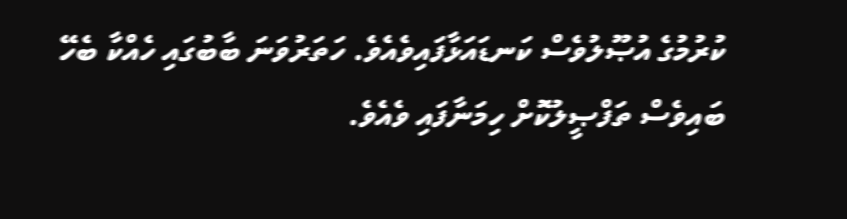ކުރުމުގެ އުޞޫލުވެސް ކަނޑައަޅާފައިވެއެވެ. ހަތަރުވަނަ ބާބުގައި ހެއްކާ ބެހޭ ބައިވެސް ތަފްޞީލުކޮށް ހިމަނާފައި ވެއެވެ.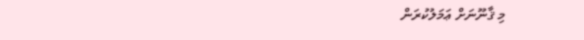މި ޤާނޫނަށް ޢަމަލުކުރަން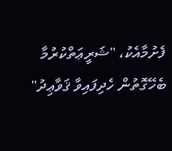ފެށުމާއެކު، "ޝަރީޢަތްކުރުމާ ބެހޭގޮތުން ހެދިފައިވާ ޤަވާޢިދު"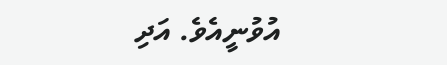އުވުނީއެވެ. އަދި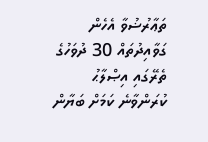ތަޢާރުޟުވާ އެހެން ގަވާއިދުތައް 30 ދުވަހުގެ ތެރޭގައި އިޞްލާޙު ކުރަންވާނެ ކަމަށް ބަޔާން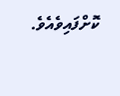ކޮށްފައިވެއެވެ.